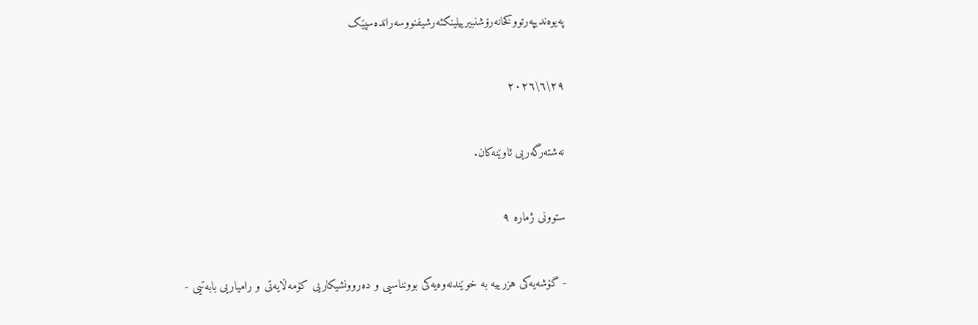په‌یوه‌ندیپه‌رتووکخانه‌رۆشنبیرییلینکئه‌رشیفنووسه‌رانده‌سپێک

٢٩\٦\٢٠٢٦

نەشتەرگەریی ئاوێنەکان.

ستوونی ژمارە ٩

- گۆشەیەکی هزرییە بە خوێندنەوەیەکی بوونناسیی و دەروونشیکاریی کۆمەڵایەتی و رامیاریی بابەتیی -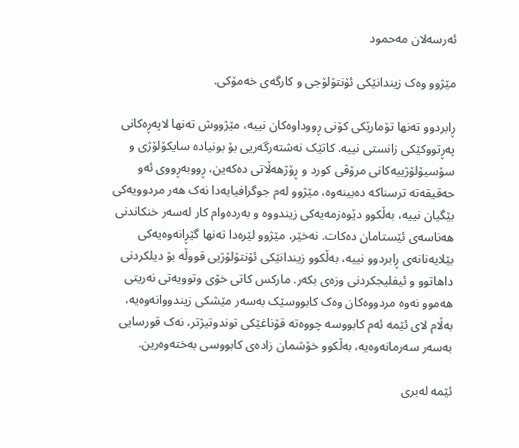ئەرسەلان مەحمود

مێژوو وەک زیندانێکی ئۆنتۆلۆجی و کارگەی خەمۆکی.

ڕابردوو تەنها تۆمارێکی کۆنی ڕووداوەکان نییە، مێژووش تەنها لاپەڕەکانی پەڕتووکێکی زانستی نییە. کاتێک نەشتەرگەریی بۆ بونیادە سایکۆلۆژی و سۆسیۆلۆژییەکانی مرۆڤی کورد و ڕۆژهەڵاتی دەکەین، ڕووبەڕووی ئەو حەقیقەتە ترسناکە دەبینەوە، مێژوو لەم جوگرافیایەدا نەک هەر مردوویەکی بێگیان نییە، بەڵکوو دێوەزمەیەکی زیندووە و بەردەوام کار لەسەر خنکاندنی هەناسەی ئێستامان دەکات. نەخێر، مێژوو لێرەدا تەنها گێڕانەوەیەکی بێلایەنانەی ڕابردوو نییە، بەڵکوو زیندانێکی ئۆنتۆلۆژیی قووڵە بۆ دیلکردنی داهاتوو و ئیفلیجکردنی وزەی بکەر. مارکس کاتی خۆی وتوویەتی نەریتی هەموو نەوە مردووەکان وەک کابووسێک بەسەر مێشکی زیندووانەوەیە، بەڵام لای ئێمە ئەم کابووسە چووەتە قۆناغێکی توندوتیژتر، نەک قورسایی بەسەر سەرمانەوەیە، بەڵکوو خۆشمان زادەی کابووسی بەختەوەرین.

ئێمە لەبری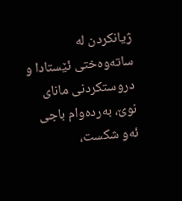ژیانکردن لە ساتەوەختی ئێستادا و دروستکردنی مانای نوێ، بەردەوام باجی ئەو شکست،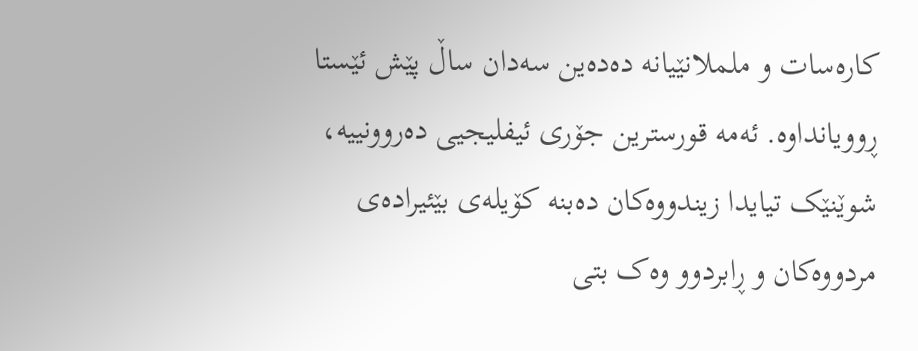کارەسات و ململانێیانە دەدەین سەدان ساڵ پێش ئێستا ڕوویانداوە. ئەمە قورسترین جۆری ئیفلیجیی دەروونییە، شوێنێک تیایدا زیندووەکان دەبنە کۆیلەی بێئیرادەی مردووەکان و ڕابردوو وەک بتی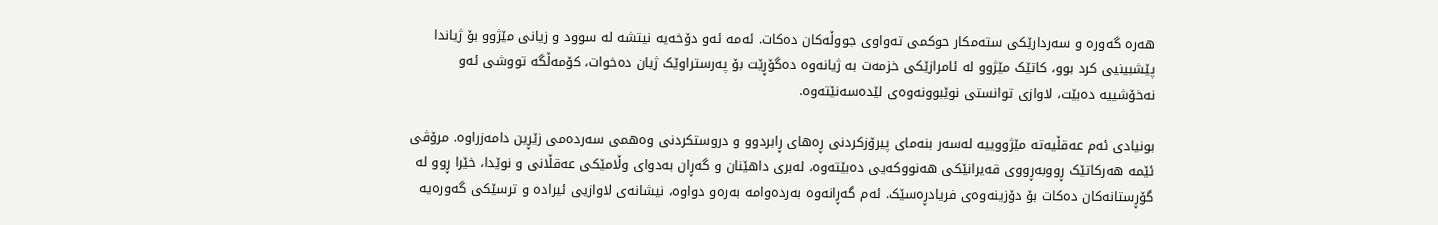هەرە گەورە و سەردارێکی ستەمکار حوکمی تەواوی جووڵەکان دەکات. ئەمە ئەو دۆخەیە نیتشە لە سوود و زیانی مێژوو بۆ ژیاندا پێشبینیی کرد بوو، کاتێک مێژوو لە ئامرازێکی خزمەت بە ژیانەوە دەگۆڕێت بۆ پەرستراوێک ژیان دەخوات، کۆمەڵگە تووشی ئەو نەخۆشییە دەبێت، لاوازی توانستی نوێبوونەوەی لێدەسەنێتەوە.

بونیادی ئەم عەقڵیەتە مێژووییە لەسەر بنەمای پیرۆزکردنی ڕەهای ڕابردوو و دروستکردنی وەهمی سەردەمی زێڕین دامەزراوە. مرۆڤی ئێمە هەرکاتێک ڕووبەڕووی قەیرانێکی هەنووکەیی دەبێتەوە، لەبری داهێنان و گەڕان بەدوای وڵامێکی عەقڵانی و نوێدا، خێرا ڕوو لە گۆڕستانەکان دەکات بۆ دۆزینەوەی فریادڕەسێک. ئەم گەڕانەوە بەردەوامە بەرەو دواوە، نیشانەی لاوازیی ئیرادە و ترسێکی گەورەیە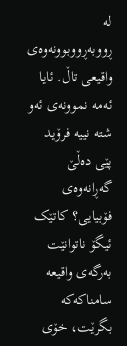لە ڕووبەڕووبوونەوەی واقیعی تاڵ. ئایا ئەمە نموونەی ئەو شتە نییە فرۆید پێی دەڵێ گەڕانەوەی فۆبیایی؟ کاتێک ئیگۆ ناتوانێت بەرگەی واقیعە سامناکەکە بگرێت، خۆی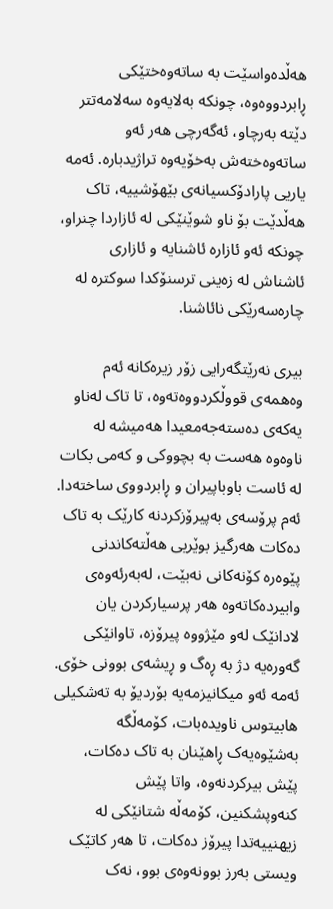هەڵدەواسێت بە ساتەوەختێکی ڕابردووەوە، چونکە بەلایەوە سەلامەتتر دێتە بەرچاو، ئەگەرچی هەر ئەو ساتەوەختەش بەخۆیەوە تراژیدبارە. ئەمە یاریی پارادۆکسیانەی بێهۆشییە، تاک هەڵدێت بۆ ناو شوێنێکی لە ئازاردا چنراو، چونکە ئەو ئازارە ئاشنایە و ئازاری ئاشناش لە زەینی ترسنۆکدا سوکترە لە چارەسەرێکی نائاشنا.

بیری نەرێتگەرایی زۆر زیرەکانە ئەم وەهمەی قووڵکردووەتەوە، تا تاک لەناو یەکەی دەستەجەمعیدا هەمیشە لە ناوەوە هەست بە بچووکی و کەمی بکات لە ئاست باوباپیران و ڕابردووی ساختەدا. ئەم پرۆسەی بەپیرۆزکردنە کارێک بە تاک دەکات هەرگیز بوێریی هەڵتەکاندنی پێوەرە کۆنەکانی نەبێت، لەبەرئەوەی وابیردەکاتەوە هەر پرسیارکردن یان لادانێک لەو مێژووە پیرۆزە، تاوانێکی گەورەیە دژ بە ڕەگ و ڕیشەی بوونی خۆی. ئەمە ئەو میکانیزمەیە بۆردیۆ بە تەشکیلی هابیتوس ناویدەبات، کۆمەڵگە بەشێوەیەک ڕاهێنان بە تاک دەکات، پێش بیرکردنەوە، واتا پێش کنەوپشکنین، کۆمەڵە شتانێکی لە زیهنییەتدا پیرۆز دەکات، تا هەر کاتێک ویستی بەرز بوونەوەی بوو، نەک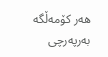هەر کۆمەڵگە بەرپەرچی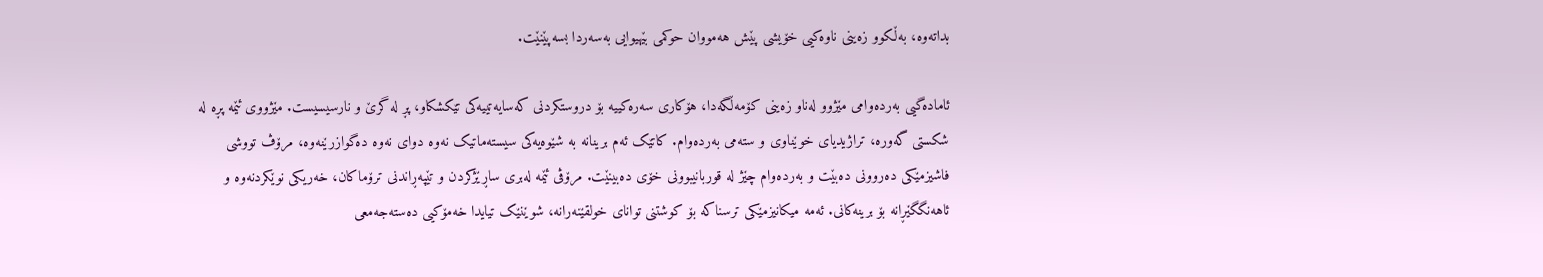بداتەوە، بەڵکوو زەینی ناوەکیی خۆیشی پێش هەمووان حوکمی بێهیوایی بەسەردا بسەپێنێت.

ئامادەگیی بەردەوامی مێژوو لەناو زەینی کۆمەڵگەدا، هۆکاری سەرەکییە بۆ دروستکردنی کەسایەتییەکی تێکشکاو، پڕ لە گرێ و نارسیسیست. مێژووی ئێمە پڕە لە شکستی گەورە، تراژیدیای خوێناوی و ستەمی بەردەوام. کاتێک ئەم برینانە بە شێوەیەکی سیستەماتیک نەوە دوای نەوە دەگوازرێنەوە، مرۆڤ تووشی فاشیزمێکی دەروونی دەبێت و بەردەوام چێژ لە قوربانیبوونی خۆی دەبینێت. مرۆڤی ئێمە لەبری ساڕێژکردن و تێپەڕاندنی ترۆماکان، خەریکی نوێکردنەوە و ئاهەنگگێڕانە بۆ برینەکانی. ئەمە میکانیزمێکی ترسناکە بۆ کوشتنی توانای خولقێنەرانە، شوێنێک تیایدا خەمۆکیی دەستەجەمعی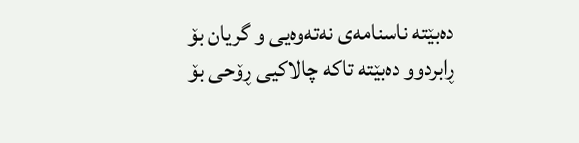دەبێتە ناسنامەی نەتەوەیی و گریان بۆ ڕابردوو دەبێتە تاکە چالاکیی ڕۆحی بۆ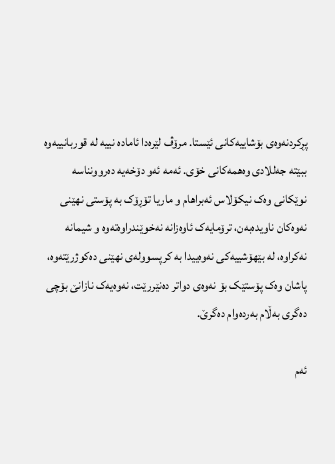پڕکردنەوەی بۆشاییەکانی ئێستا. مرۆڤ لێرەدا ئامادە نییە لە قوربانییەوە ببێتە جەللادی وەهمەکانی خۆی. ئەمە ئەو دۆخەیە دەروونناسە نوێکانی وەک نیکۆلاس ئەبراهام و ماریا تۆڕۆک بە پۆستی نهێنی نەوەکان ناویدەبەن، ترۆمایەک ئاوەزانە نەخوێندراوەتەوە و شیمانە نەکراوە، لە بێهۆشییەکی نەوەییدا بە کرپسوولەی نهێنی دەکوژرێتەوە، پاشان وەک پۆستێک بۆ نەوەی دواتر دەنێررێت، نەوەیەک نازانێ بۆچی دەگری بەڵام بەردەوام دەگرێ.

ئەم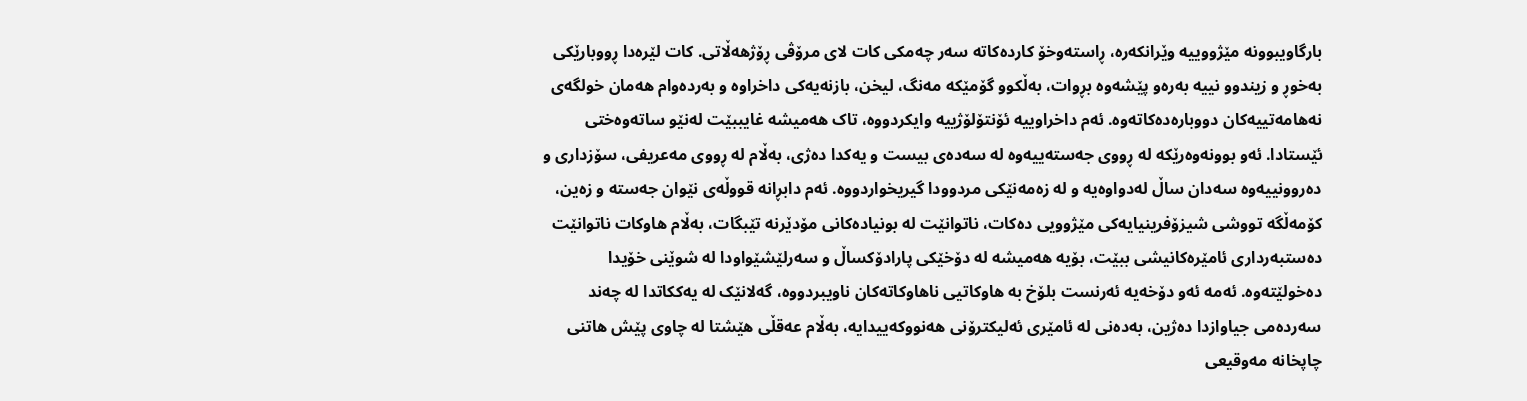بارگاویبوونە مێژووییە وێرانکەرە، ڕاستەوخۆ کاردەکاتە سەر چەمکی کات لای مرۆڤی ڕۆژهەڵاتی. کات لێرەدا ڕووبارێکی بەخوڕ و زیندوو نییە بەرەو پێشەوە بڕوات، بەڵکوو گۆمێکە مەنگ، لیخن، بازنەیەکی داخراوە و بەردەوام هەمان خولگەی نەهامەتییەکان دووبارەدەکاتەوە. ئەم داخراوییە ئۆنتۆلۆژییە وایکردووە، تاک هەمیشە غایببێت لەنێو ساتەوەختی ئێستادا. ئەو بوونەوەرێکە لە ڕووی جەستەییەوە لە سەدەی بیست و یەکدا دەژی، بەڵام لە ڕووی مەعریفی، سۆزداری و دەروونییەوە سەدان ساڵ لەدواوەیە و لە زەمەنێکی مردوودا گیریخواردووە. ئەم دابڕانە قووڵەی نێوان جەستە و زەین، کۆمەڵگە تووشی شیزۆفرینیایەکی مێژوویی دەکات، ناتوانێت لە بونیادەکانی مۆدێرنە تێبگات، بەڵام هاوکات ناتوانێت دەستبەرداری ئامێرەکانیشی ببێت، بۆیە هەمیشە لە دۆخێکی پارادۆکساڵ و سەرلێشێواودا لە شوێنی خۆیدا دەخولێتەوە. ئەمە ئەو دۆخەیە ئەرنست بلۆخ بە هاوکاتیی ناهاوکاتەکان ناویبردووە، گەلانێک لە یەککاتدا لە چەند سەردەمی جیاوازدا دەژین، بەدەنی لە ئامێری ئەلیکترۆنی هەنووکەییدایە، بەڵام عەقڵی هێشتا لە چاوی پێش هاتنی چاپخانە مەوقیعی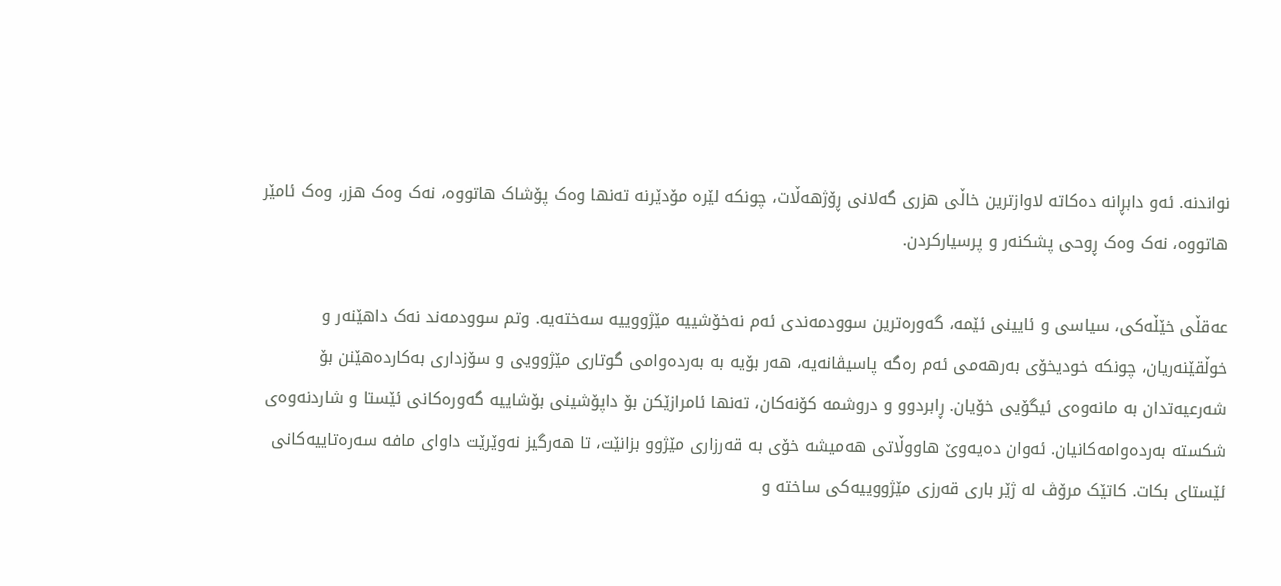نواندنە. ئەو دابڕانە دەکاتە لاوازترین خاڵی هزری گەلانی ڕۆژهەڵات، چونکە لێرە مۆدێرنە تەنها وەک پۆشاک هاتووە، نەک وەک هزر، وەک ئامێر هاتووە، نەک وەک ڕوحی پشکنەر و پرسیارکردن.

عەقڵی خێڵەکی، سیاسی و ئایینی ئێمە، گەورەترین سوودمەندی ئەم نەخۆشییە مێژووییە سەختەیە. وتم سوودمەند نەک داهێنەر و خوڵقێنەریان، چونکە خودیخۆی بەرهەمی ئەم رەگە پاسیڤانەیە، هەر بۆیە بە بەردەوامی گوتاری مێژوویی و سۆزداری بەکاردەهێنن بۆ شەرعیەتدان بە مانەوەی ئیگۆیی خۆیان. ڕابردوو و دروشمە کۆنەکان، تەنها ئامرازێکن بۆ داپۆشینی بۆشاییە گەورەکانی ئێستا و شاردنەوەی شکستە بەردەوامەکانیان. ئەوان دەیەوێ هاووڵاتی هەمیشە خۆی بە قەرزاری مێژوو بزانێت، تا هەرگیز نەوێرێت داوای مافە سەرەتاییەکانی ئێستای بکات. کاتێک مرۆڤ لە ژێر باری قەرزی مێژووییەکی ساختە و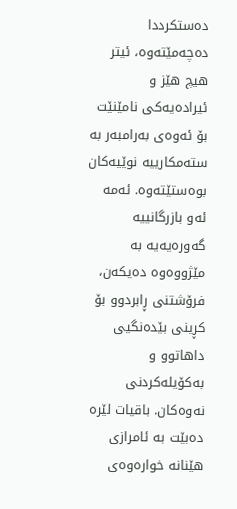دەستکرددا دەچەمێتەوە، ئیتر هیچ هێز و ئیرادەیەکی نامێنێت بۆ ئەوەی بەرامبەر بە ستەمکارییە نوێیەکان بوەستێتەوە. ئەمە ئەو بازرگانییە گەورەیەیە بە مێژووەوە دەیکەن، فرۆشتنی ڕابردوو بۆ کڕینی بێدەنگیی داهاتوو و بەکۆیلەکردنی نەوەکان. باقیات لێرە دەبێت بە ئامرازی هێنانە‌ خوارەوەی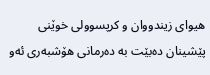هیوای زیندووان و کرپسوولی خوێنی پێشینان دەبێت بە دەرمانی هۆشبەری ئەو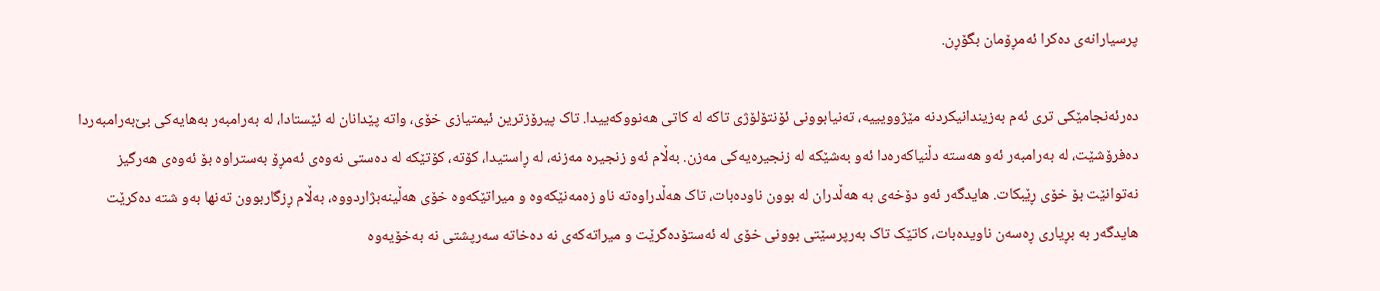پرسیارانەی دەکرا ئەمڕۆمان بگۆڕن.

دەرئەنجامێکی تری ئەم بەزیندانیکردنە مێژوویییە، تەنیابوونی ئۆنتۆلۆژی تاکە لە کاتی هەنووکەییدا. تاک پیرۆزترین ئیمتیازی خۆی، واتە پێدانان لە ئێستادا، لە بەرامبەر بەهایەکی بێ‌بەرامبەردا دەفرۆشێت، لە بەرامبەر ئەو هەستە دڵنیاکەرەدا ئەو بەشێکە لە زنجیرەیەکی مەزن. بەڵام ئەو زنجیرە مەزنە، لە ڕاستیدا، کۆتە، کۆتێکە لە دەستی نەوەی ئەمڕۆ بەستراوە بۆ ئەوەی هەرگیز نەتوانێت بۆ خۆی ڕێبکات. هایدگەر ئەو دۆخەی بە هەڵدران لە بوون ناودەبات، تاک هەڵدراوەتە ناو زەمەنێکەوە و میراتێکەوە خۆی هەڵینەبژاردووە، بەڵام ڕزگاربوون تەنها بەو شتە دەکرێت هایدگەر بە بڕیاری ڕەسەن ناویدەبات، کاتێک تاک بەرپرسێتی بوونی خۆی لە ئەستۆدەگرێت و میراتەکەی نە دەخاتە سەرپشتی نە بەخۆیەوە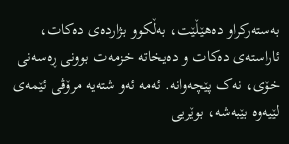بەستەرکراو دەهێڵێت، بەڵکوو بژاردەی دەکات، ئاراستەی دەکات و دەیخاتە خزمەت بوونی ڕەسەنی خۆی، نەک پێچەوانە. ئەمە ئەو شتەیە مرۆڤی ئێمەی لێیەوە بێبەشە، بوێریی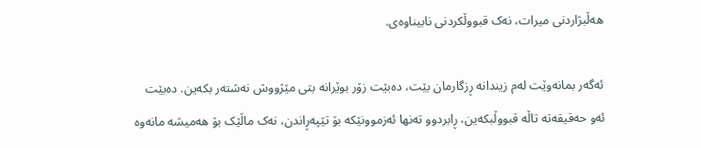هەڵبژاردنی میرات، نەک قبووڵکردنی نابیناوەی.

ئەگەر بمانەوێت لەم زیندانە ڕزگارمان بێت، دەبێت زۆر بوێرانە بتی مێژووش نەشتەر بکەین. دەبێت ئەو حەقیقەتە تاڵە قبووڵبکەین، ڕابردوو تەنها ئەزموونێکە بۆ تێپەڕاندن، نەک ماڵێک بۆ هەمیشە مانەوە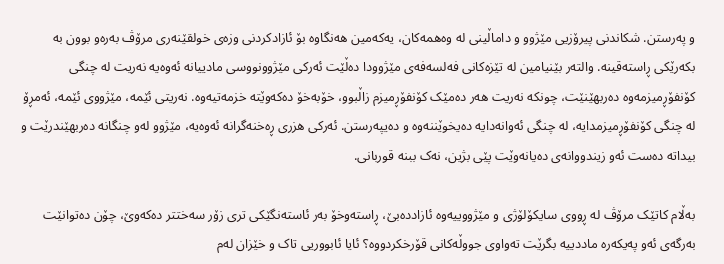و پەرستن. شکاندنی پیرۆزیی مێژوو و داماڵینی لە وەهمەکان، یەکەمین هەنگاوە بۆ ئازادکردنی وزەی خولقێنەری مرۆڤ بەرەو بوون بە بکەرێکی ڕاستەقینە. والتەر بێنیامین لە تێزەکانی فەلسەفەی مێژوودا دەڵێت ئەرکی مێژوونووسی مادییانە ئەوەیە نەریت لە چنگی کۆنفۆڕمیزمەوە دەربهێنێت، چونکە نەریت هەر دەمێک کۆنفۆڕمیزم زاڵبوو، خۆبە‌خۆ دەکەوێتە خزمەتیەوە. نەریتی ئێمە، مێژووی ئێمە، ئەمڕۆ لە چنگی کۆنفۆڕمیزمدایە، لە چنگی ئەوانەدایە دەیخوێننەوە و دەیپەرستن. ئەرکی هزری ڕەخنەگرانە ئەوەیە، مێژوو لەو چنگانە دەربهێندرێت و بیداتە دەست ئەو زیندووانەی دەیانەوێت پێی بژین، نەک ببنە قوربانی.

بەڵام کاتێک مرۆڤ لە ڕووی سایکۆلۆژی و مێژووییەوە ئازاددەبێ، ڕاستەوخۆ بەر ئاستەنگێکی تری زۆر سەختتر دەکەوێ، چۆن دەتوانێت بەرگەی ئەو پەیکەرە ماددییە بگرێت تەواوی جووڵەکانی قۆرخکردووە؟ ئایا ئابووریی تاک و خێزان لەم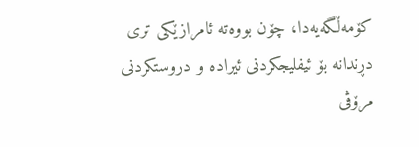کۆمەڵگەیەدا، چۆن بووەتە ئامرازێکی تری دڕندانە بۆ ئیفلیجکردنی ئیرادە و دروستکردنی مرۆڤی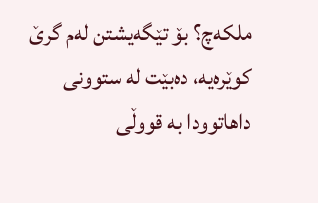ملکەچ؟ بۆ تێگەیشتن لەم گرێ کوێرەیە، دەبێت لە ستوونی داهاتوودا بە قووڵی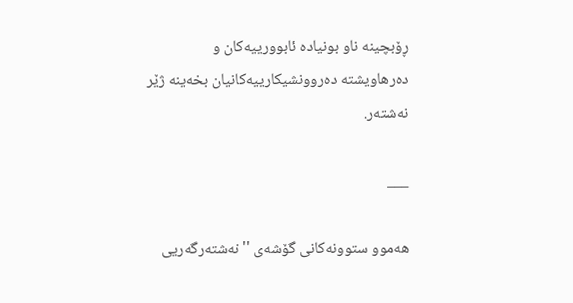ڕۆبچینە ناو بونیادە ئابوورییەکان و دەرهاویشتە دەروونشیکارییەکانیان بخەینە ژێر نەشتەر.

___

هەموو ستوونەکانی گۆشەی ''نەشتەرگەریی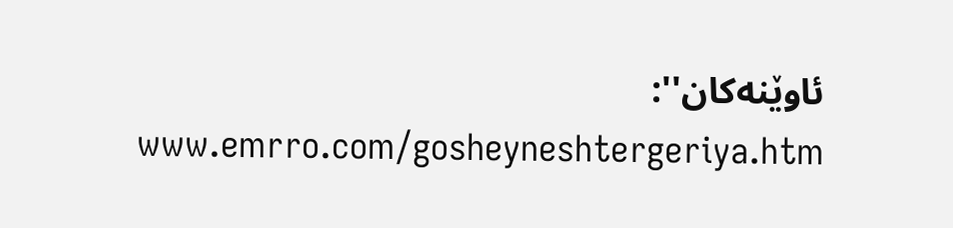ئاوێنەکان'': www.emrro.com/gosheyneshtergeriya.htm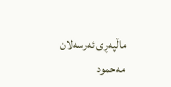ماڵپه‌ڕی ئه‌رسه‌لان مه‌حمود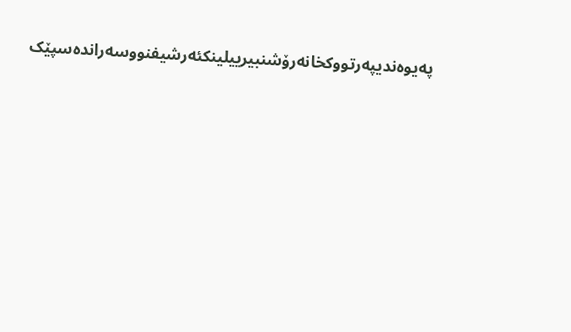په‌یوه‌ندیپه‌رتووکخانه‌رۆشنبیرییلینکئه‌رشیفنووسه‌رانده‌سپێک